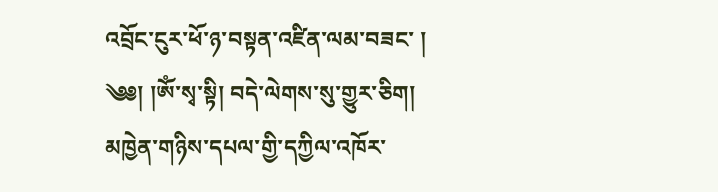འབྲོང་ངུར་ཕོ་ཉ་བསྟན་འཛིན་ལམ་བཟང་ །
༄༅། །ཨོཾ་སྭ་སྟི། བདེ་ལེགས་སུ་གྱུར་ཅིག།
མཁྱེན་གཉིས་དཔལ་གྱི་དཀྱིལ་འཁོར་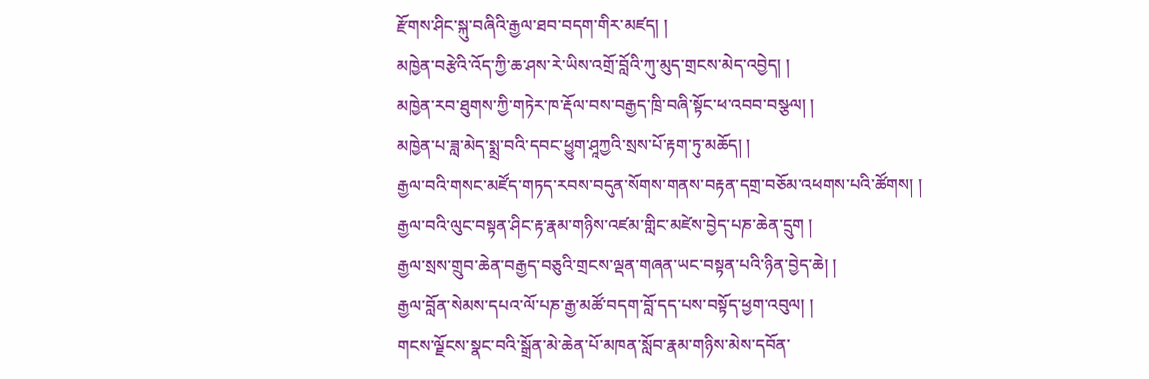རྫོགས་ཤིང་སྐུ་བཞིའི་རྒྱལ་ཐབ་བདག་གིར་མཛད། །
མཁྱེན་བརྩེའི་འོད་ཀྱི་ཆ་ཤས་རེ་ཡིས་འགྲོ་བློའི་ཀུ་མུད་གྲངས་མེད་འབྱེད། །
མཁྱེན་རབ་ཐུགས་ཀྱི་གཏེར་ཁ་རྡོལ་བས་བརྒྱད་ཁྲི་བཞི་སྟོང་ཕ་འབབ་བསྩལ། །
མཁྱེན་པ་ཟླ་མེད་སྨྲ་བའི་དབང་ཕྱུག་ཤཱཀྱའི་སྲས་པོ་རྟག་ཏུ་མཆོད། །
རྒྱལ་བའི་གསང་མཛོད་གཏད་རབས་བདུན་སོགས་གནས་བརྟན་དགྲ་བཅོམ་འཕགས་པའི་ཚོགས། །
རྒྱལ་བའི་ལུང་བསྟན་ཤིང་རྟ་རྣམ་གཉིས་འཛམ་གླིང་མཛེས་བྱེད་པཎ་ཆེན་དྲུག །
རྒྱལ་སྲས་གྲུབ་ཆེན་བརྒྱད་བཅུའི་གྲངས་ལྡན་གཞན་ཡང་བསྟན་པའི་ཉིན་བྱེད་ཆེ། །
རྒྱལ་བློན་སེམས་དཔའ་ལོ་པཎ་རྒྱ་མཚོ་བདག་བློ་དད་པས་བསྟོད་ཕྱག་འབུལ། །
གངས་ལྗོངས་སྣང་བའི་སྒྲོན་མེ་ཆེན་པོ་མཁན་སློབ་རྣམ་གཉིས་མེས་དབོན་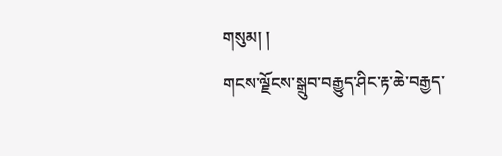གསུམ། །
གངས་ལྗོངས་སྒྲུབ་བརྒྱུད་ཤིང་རྟ་ཆེ་བརྒྱད་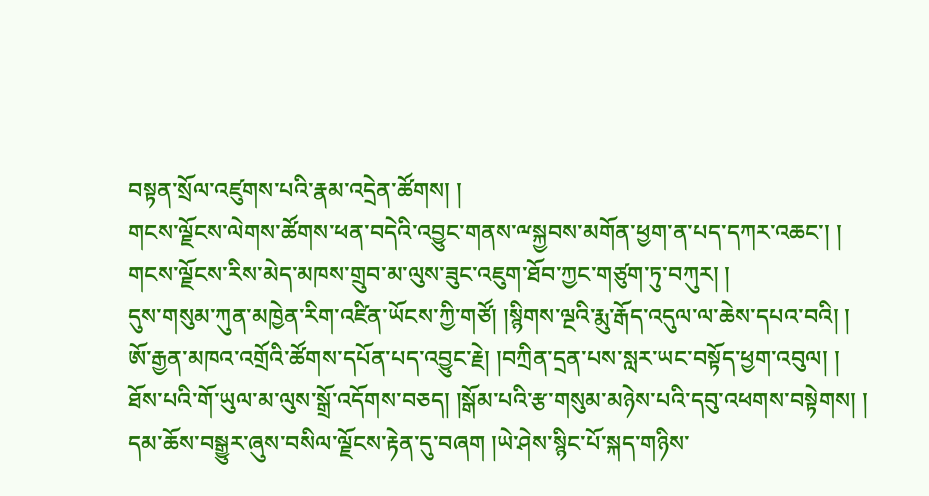བསྟན་སྲོལ་འཛུགས་པའི་རྣམ་འདྲེན་ཚོགས། །
གངས་ལྗོངས་ལེགས་ཚོགས་ཕན་བདེའི་འབྱུང་གནས་ྋསྐྱབས་མགོན་ཕྱག་ན་པད་དཀར་འཆང་། །
གངས་ལྗོངས་རིས་མེད་མཁས་གྲུབ་མ་ལུས་ཟུང་འཇུག་ཐོབ་ཀྱང་གཙུག་ཏུ་བཀུར། །
དུས་གསུམ་ཀུན་མཁྱེན་རིག་འཛིན་ཡོངས་ཀྱི་གཙོ། །སྙིགས་ལྔའི་རྨུ་རྒོད་འདུལ་ལ་ཆེས་དཔའ་བའི། །
ཨོ་རྒྱན་མཁའ་འགྲོའི་ཚོགས་དཔོན་པད་འབྱུང་རྗེ། །བཀྲིན་དྲན་པས་སླར་ཡང་བསྟོད་ཕྱག་འབུལ། །
ཐོས་པའི་གོ་ཡུལ་མ་ལུས་སྒྲོ་འདོགས་བཅད། །སྒོམ་པའི་རྩ་གསུམ་མཉེས་པའི་དབུ་འཕགས་བསྟེགས། །
དམ་ཆོས་བསྒྱུར་ཞུས་བསིལ་ལྗོངས་རྟེན་དུ་བཞག །ཡེ་ཤེས་སྙིང་པོ་སྐད་གཉིས་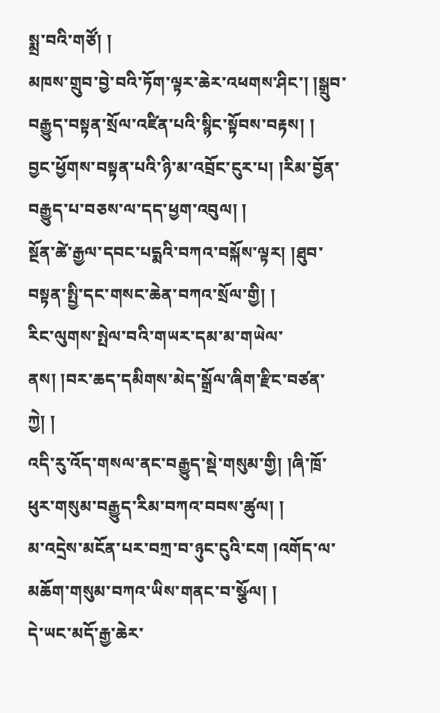སྨྲ་བའི་གཙོ། །
མཁས་གྲུབ་བྱེ་བའི་ཏོག་ལྟར་ཆེར་འཕགས་ཤིང་། །སྒྲུབ་བརྒྱུད་བསྟན་སྲོལ་འཛིན་པའི་སྙིང་སྟོབས་བརྟས། །
བྱང་ཕྱོགས་བསྟན་པའི་ཉི་མ་འབྲོང་ངུར་པ། །རིམ་བྱོན་བརྒྱུད་པ་བཅས་ལ་དད་ཕྱག་འབུལ། །
སྔོན་ཚེ་རྒྱལ་དབང་པདྨའི་བཀའ་བསྐོས་ལྟར། །ཐུབ་བསྟན་སྤྱི་དང་གསང་ཆེན་བཀའ་སྲོལ་གྱི། །
རིང་ལུགས་སྤེལ་བའི་གཡར་དམ་མ་གཡེལ་ནས། །བར་ཆད་དམིགས་མེད་སྒྲོལ་ཞིག་རྫིང་བཙན་ཀྱེ། །
འདི་རུ་འོད་གསལ་ནང་བརྒྱུད་སྡེ་གསུམ་གྱི། །ཞི་ཁྲོ་ཕུར་གསུམ་བརྒྱུད་རིམ་བཀའ་བབས་ཚུལ། །
མ་འདྲེས་མངོན་པར་བཀྲ་བ་ཉུང་ངུའི་ངག །འགོད་ལ་མཆོག་གསུམ་བཀའ་ཡིས་གནང་བ་སྩོལ། །
དེ་ཡང་མདོ་རྒྱ་ཆེར་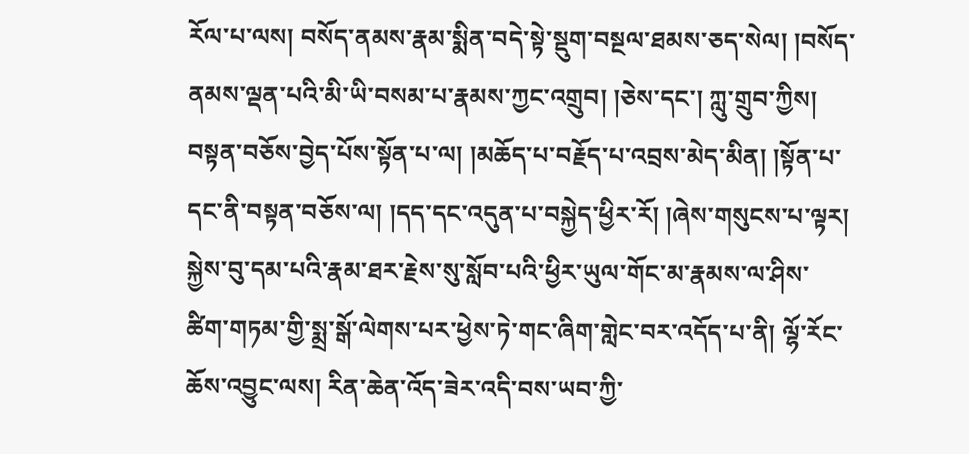རོལ་པ་ལས། བསོད་ནམས་རྣམ་སྨིན་བདེ་སྟེ་སྡུག་བསྔལ་ཐམས་ཅད་སེལ། །བསོད་ནམས་ལྡན་པའི་མི་ཡི་བསམ་པ་རྣམས་ཀྱང་འགྲུབ། །ཅེས་དང་། ཀླུ་གྲུབ་ཀྱིས། བསྟན་བཅོས་བྱེད་པོས་སྟོན་པ་ལ། །མཆོད་པ་བརྗོད་པ་འབྲས་མེད་མིན། །སྟོན་པ་དང་ནི་བསྟན་བཅོས་ལ། །དད་དང་འདུན་པ་བསྐྱེད་ཕྱིར་རོ། །ཞེས་གསུངས་པ་ལྟར། སྐྱེས་བུ་དམ་པའི་རྣམ་ཐར་རྗེས་སུ་སློབ་པའི་ཕྱིར་ཡུལ་གོང་མ་རྣམས་ལ་ཤིས་ཚིག་གཏམ་གྱི་སྨྲ་སྒོ་ལེགས་པར་ཕྱེས་ཏེ་གང་ཞིག་གླེང་བར་འདོད་པ་ནི། ལྷོ་རོང་ཆོས་འབྱུང་ལས། རིན་ཆེན་འོད་ཟེར་འདི་བས་ཡབ་ཀྱི་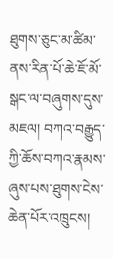ཐུགས་ཅུང་མ་ཚིམ་ནས་རིན་པོ་ཆེ་ཇོ་མོ་སྒང་ལ་བཞུགས་དུས་མཇལ། བཀའ་བརྒྱུད་ཀྱི་ཆོས་བཀའ་རྣམས་ཞུས་པས་ཐུགས་ངེས་ཆེན་པོར་འཁྲུངས།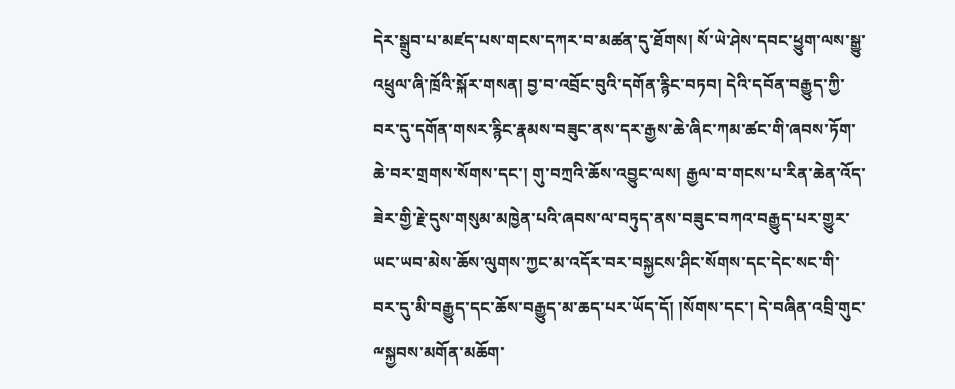དེར་སྒྲུབ་པ་མཛད་པས་གངས་དཀར་བ་མཚན་དུ་ཐོགས། སོ་ཡེ་ཤེས་དབང་ཕྱུག་ལས་སྒྱུ་འཕྲུལ་ཞི་ཁྲོའི་སྐོར་གསན། བྱ་བ་འབྲོང་བུའི་དགོན་རྙིང་བཏབ། དེའི་དབོན་བརྒྱུད་ཀྱི་བར་དུ་དགོན་གསར་རྙིང་རྣམས་བཟུང་ནས་དར་རྒྱས་ཆེ་ཞིང་ཀམ་ཚང་གི་ཞབས་ཏོག་ཆེ་བར་གྲགས་སོགས་དང་། གུ་བཀྲའི་ཆོས་འབྱུང་ལས། རྒྱལ་བ་གངས་པ་རིན་ཆེན་འོད་ཟེར་གྱི་རྗེ་དུས་གསུམ་མཁྱེན་པའི་ཞབས་ལ་བཏུད་ནས་བཟུང་བཀའ་བརྒྱུད་པར་གྱུར་ཡང་ཡབ་མེས་ཆོས་ལུགས་ཀྱང་མ་འདོར་བར་བསྐྱངས་ཤིང་སོགས་དང་དེང་སང་གི་བར་དུ་མི་བརྒྱུད་དང་ཆོས་བརྒྱུད་མ་ཆད་པར་ཡོད་དོ། །སོགས་དང་། དེ་བཞིན་འབྲི་གུང་ྋསྐྱབས་མགོན་མཆོག་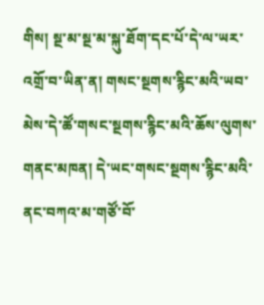གིས། སྔ་མ་སྔ་མ་སྐུ་ཐོག་དང་པོ་དེ་ལ་ཡར་འགྲོ་བ་ཡིན་ན། གསང་སྔགས་རྙིང་མའི་ཡབ་མེས་དེ་ཚོ་གསང་སྔགས་རྙིང་མའི་ཆོས་ལུགས་གནང་མཁན། དེ་ཡང་གསང་སྔགས་རྙིང་མའི་ནང་བཀའ་མ་གཙོ་བོ་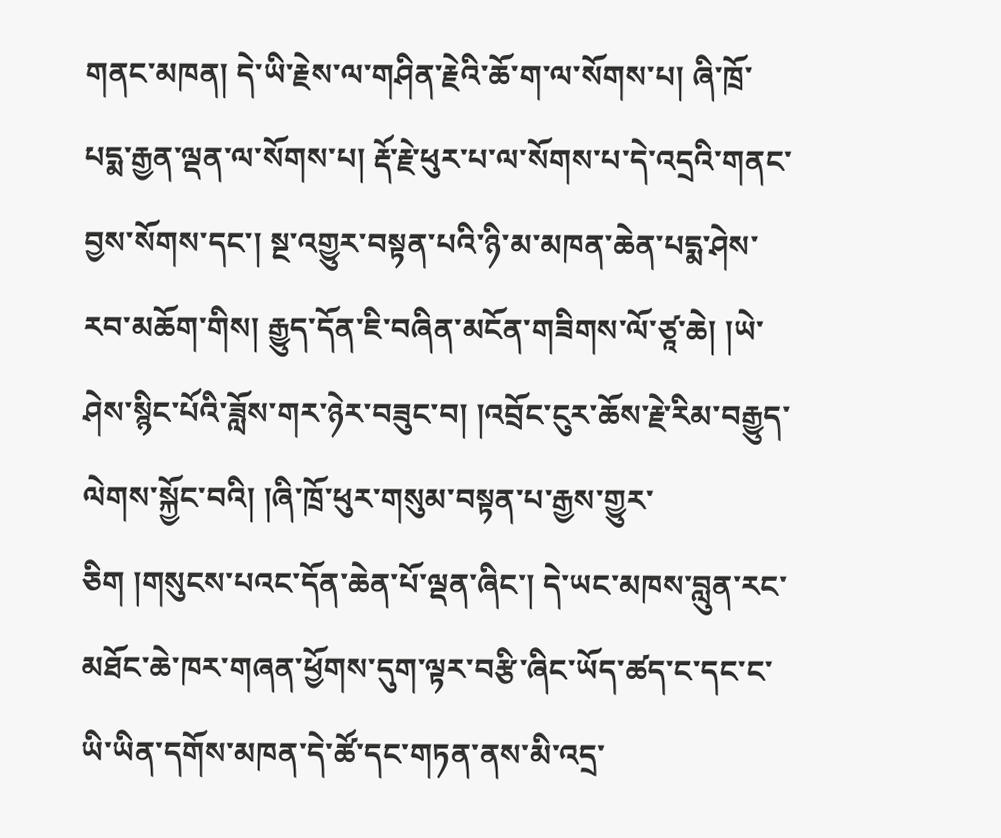གནང་མཁན། དེ་ཡི་རྗེས་ལ་གཤིན་རྗེའི་ཆོ་ག་ལ་སོགས་པ། ཞི་ཁྲོ་པདྨ་རྒྱན་ལྡན་ལ་སོགས་པ། རྡོ་རྗེ་ཕུར་པ་ལ་སོགས་པ་དེ་འདྲའི་གནང་བྱས་སོགས་དང་། སྔ་འགྱུར་བསྟན་པའི་ཉི་མ་མཁན་ཆེན་པདྨ་ཤེས་རབ་མཆོག་གིས། རྒྱུད་དོན་ཇི་བཞིན་མངོན་གཟིགས་ལོ་ཙཱ་ཆེ། །ཡེ་ཤེས་སྙིང་པོའི་ཟློས་གར་ཉེར་བཟུང་བ། །འབྲོང་ངུར་ཆོས་རྗེ་རིམ་བརྒྱུད་ལེགས་སྐྱོང་བའི། །ཞི་ཁྲོ་ཕུར་གསུམ་བསྟན་པ་རྒྱས་གྱུར་ཅིག །གསུངས་པའང་དོན་ཆེན་པོ་ལྡན་ཞིང་། དེ་ཡང་མཁས་བླུན་རང་མཐོང་ཆེ་ཁར་གཞན་ཕྱོགས་དུག་ལྟར་བརྩི་ཞིང་ཡོད་ཚད་ང་དང་ང་ཡི་ཡིན་དགོས་མཁན་དེ་ཚོ་དང་གཏན་ནས་མི་འདྲ་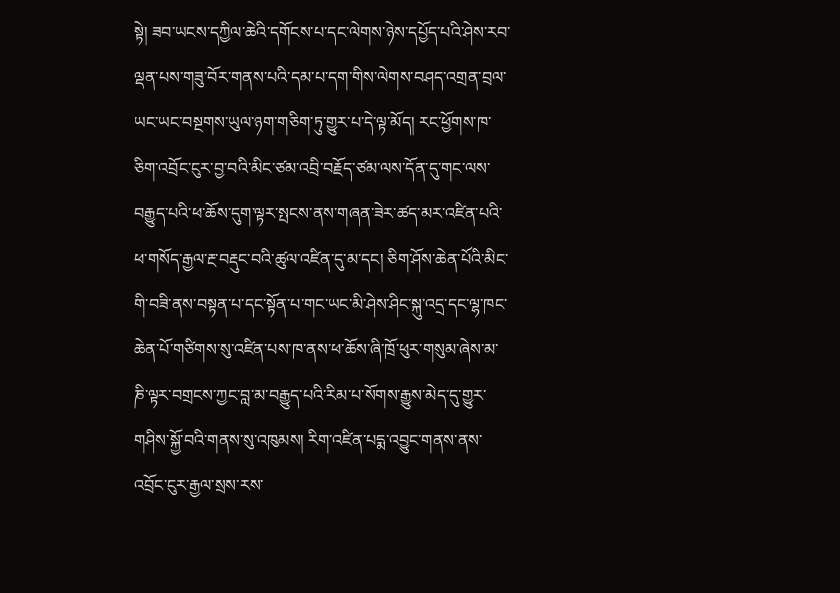སྟེ། ཟབ་ཡངས་དཀྱིལ་ཆེའི་དགོངས་པ་དང་ལེགས་ཉེས་དཔྱོད་པའི་ཤེས་རབ་ལྡན་པས་གཟུ་བོར་གནས་པའི་དམ་པ་དག་གིས་ལེགས་བཤད་འགྲན་བྲལ་ཡང་ཡང་བསྔགས་ཡུལ་ཉག་གཅིག་ཏུ་གྱུར་པ་དེ་ལྟ་མོད། རང་ཕྱོགས་ཁ་ཅིག་འབྲོང་ངུར་བྱ་བའི་མིང་ཙམ་འབྲི་བརྗོད་ཙམ་ལས་དོན་དུ་གང་ལས་བརྒྱུད་པའི་ཕ་ཆོས་དུག་ལྟར་སྤངས་ནས་གཞན་ཟེར་ཚད་མར་འཛིན་པའི་ཕ་གསོད་རྒྱལ་རྔ་བརྡུང་བའི་ཚུལ་འཛིན་དུ་མ་དང། ཅིག་ཤོས་ཆེན་པོའི་མིང་གི་བཟི་ནས་བསྟན་པ་དང་སྟོན་པ་གང་ཡང་མི་ཤེས་ཤིང་སྐུ་འདྲ་དང་ལྷ་ཁང་ཆེན་པོ་གཙིགས་སུ་འཛིན་པས་ཁ་ནས་ཕ་ཆོས་ཞི་ཁྲོ་ཕུར་གསུམ་ཞེས་མ་ཎི་ལྟར་བགྲངས་ཀྱང་བླ་མ་བརྒྱུད་པའི་རིམ་པ་སོགས་རྒྱུས་མེད་དུ་གྱུར་གཤིས་སྐྱོ་བའི་གནས་སུ་འཁུམས། རིག་འཛིན་པདྨ་འབྱུང་གནས་ནས་འབྲོང་ངུར་རྒྱལ་སྲས་རས་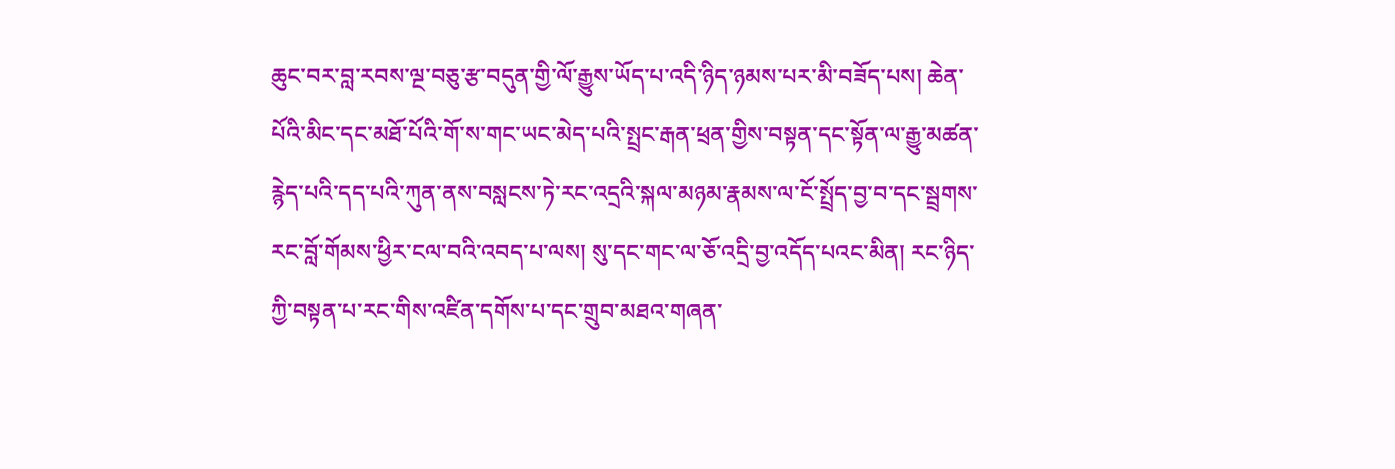ཆུང་བར་བླ་རབས་ལྔ་བཅུ་རྩ་བདུན་གྱི་ལོ་རྒྱུས་ཡོད་པ་འདི་ཉིད་ཉམས་པར་མི་བཟོད་པས། ཆེན་པོའི་མིང་དང་མཐོ་པོའི་གོ་ས་གང་ཡང་མེད་པའི་སྤྲང་རྒན་ཕྲན་གྱིས་བསྟན་དང་སྟོན་ལ་རྒྱུ་མཚན་རྙེད་པའི་དད་པའི་ཀུན་ནས་བསླངས་ཏེ་རང་འདྲའི་སྐལ་མཉམ་རྣམས་ལ་ངོ་སྤྲོད་བྱ་བ་དང་སྦྲགས་རང་བློ་གོམས་ཕྱིར་ངལ་བའི་འབད་པ་ལས། སུ་དང་གང་ལ་ཅོ་འདྲི་བྱ་འདོད་པའང་མིན། རང་ཉིད་ཀྱི་བསྟན་པ་རང་གིས་འཛིན་དགོས་པ་དང་གྲུབ་མཐའ་གཞན་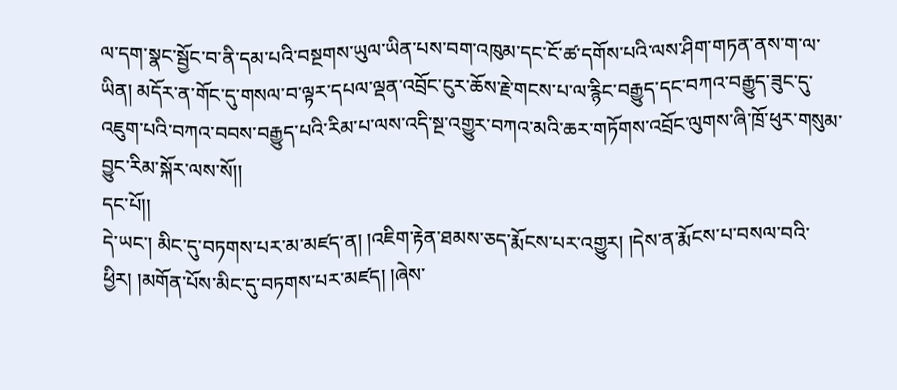ལ་དག་སྣང་སྦྱོང་བ་ནི་དམ་པའི་བསྔགས་ཡུལ་ཡིན་པས་བག་འཁུམ་དང་ངོ་ཚ་དགོས་པའི་ལས་ཤིག་གཏན་ནས་ག་ལ་ཡིན། མདོར་ན་གོང་དུ་གསལ་བ་ལྟར་དཔལ་ལྡན་འབྲོང་ངུར་ཆོས་རྗེ་གངས་པ་ལ་རྙིང་བརྒྱུད་དང་བཀའ་བརྒྱུད་ཟུང་དུ་འཇུག་པའི་བཀའ་བབས་བརྒྱུད་པའི་རིམ་པ་ལས་འདི་སྔ་འགྱུར་བཀའ་མའི་ཆར་གཏོགས་འབྲོང་ལུགས་ཞི་ཁྲོ་ཕུར་གསུམ་བྱུང་རིམ་སྐོར་ལས་སོ།།
དང་པོ།།
དེ་ཡང་། མིང་དུ་བཏགས་པར་མ་མཛད་ན། །འཇིག་རྟེན་ཐམས་ཅད་རྨོངས་པར་འགྱུར། །དེས་ན་རྨོངས་པ་བསལ་བའི་ཕྱིར། །མགོན་པོས་མིང་དུ་བཏགས་པར་མཛད། །ཞེས་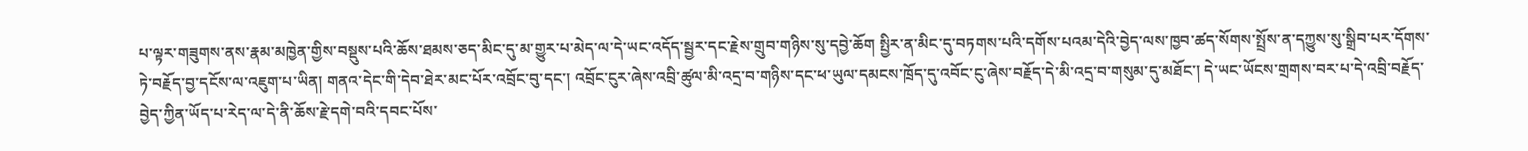པ་ལྟར་གཟུགས་ནས་རྣམ་མཁྱེན་གྱིས་བསྡུས་པའི་ཆོས་ཐམས་ཅད་མིང་དུ་མ་གྱུར་པ་མེད་ལ་དེ་ཡང་འདོད་སྦྱར་དང་རྗེས་གྲུབ་གཉིས་སུ་དབྱེ་ཆོག སྤྱིར་ན་མིང་དུ་བཏགས་པའི་དགོས་པའམ་དེའི་བྱེད་ལས་ཁྱབ་ཚད་སོགས་སྤྲོས་ན་དཀྱུས་སུ་སྒྲིབ་པར་དོགས་ཏེ་བརྗོད་བྱ་དངོས་ལ་འཇུག་པ་ཡིན། གནའ་དེང་གི་དེབ་ཐེར་མང་པོར་འབྲོང་བུ་དང་། འབྲོང་ངུར་ཞེས་འབྲི་ཚུལ་མི་འདྲ་བ་གཉིས་དང་ཕ་ཡུལ་དམངས་ཁྲོད་དུ་འབོང་ངུ་ཞེས་བརྗོད་དེ་མི་འདྲ་བ་གསུམ་དུ་མཐོང་། དེ་ཡང་ཡོངས་གྲགས་བར་པ་དེ་འབྲི་བརྗོད་བྱེད་ཀྱིན་ཡོད་པ་རེད་ལ་དེ་ནི་ཆོས་རྗེ་དགེ་བའི་དབང་པོས་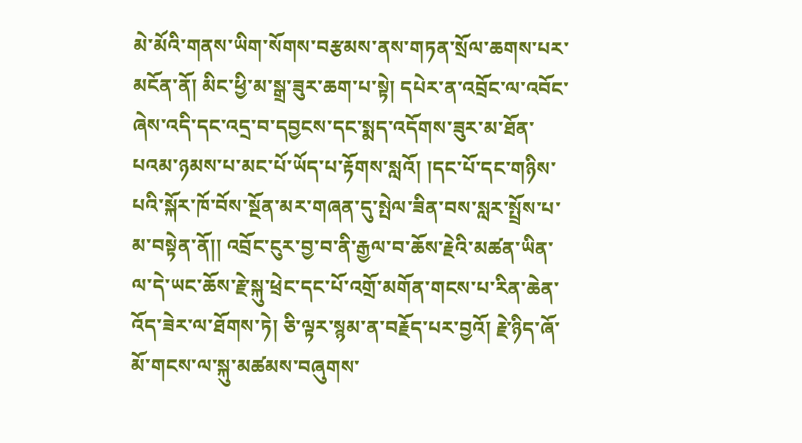མེ་མོའི་གནས་ཡིག་སོགས་བརྩམས་ནས་གཏན་སྲོལ་ཆགས་པར་མངོན་ནོ། མིང་ཕྱི་མ་སྒྲ་ཟུར་ཆག་པ་སྟེ། དཔེར་ན་འབྲོང་ལ་འབོང་ཞེས་འདི་དང་འདྲ་བ་དབྱངས་དང་སྨད་འདོགས་ཟུར་མ་ཐོན་པའམ་ཉམས་པ་མང་པོ་ཡོད་པ་རྟོགས་སླའོ། །དང་པོ་དང་གཉིས་པའི་སྐོར་ཁོ་བོས་སྔོན་མར་གཞན་དུ་སྤེལ་ཟིན་བས་སླར་སྤྲོས་པ་མ་བསྟེན་ནོ།། འབྲོང་ངུར་བྱ་བ་ནི་རྒྱལ་བ་ཆོས་རྗེའི་མཚན་ཡིན་ལ་དེ་ཡང་ཆོས་རྗེ་སྐུ་ཕྲེང་དང་པོ་འགྲོ་མགོན་གངས་པ་རིན་ཆེན་འོད་ཟེར་ལ་ཐོགས་ཏེ། ཅི་ལྟར་སྙམ་ན་བརྗོད་པར་བྱའོ། རྗེ་ཉིད་ཞོ་མོ་གངས་ལ་སྐུ་མཚམས་བཞུགས་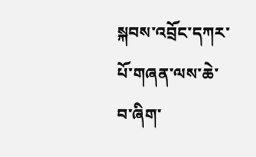སྐབས་འབྲོང་དཀར་པོ་གཞན་ལས་ཆེ་བ་ཞིག་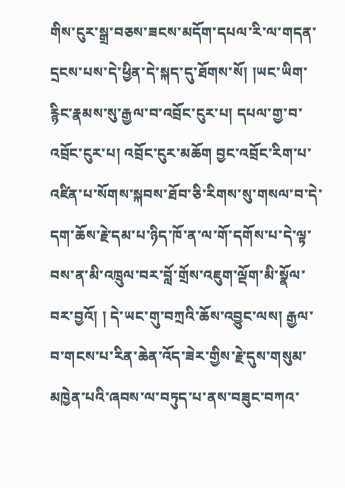གིས་ངུར་སྒྲ་བཅས་ཟངས་མདོག་དཔལ་རི་ལ་གདན་དྲངས་པས་དེ་ཕྱིན་དེ་སྐད་དུ་ཐོགས་སོ། །ཡང་ཡིག་རྙིང་རྣམས་སུ་རྒྱལ་བ་འབྲོང་ངུར་པ། དཔལ་གྱ་བ་འབྲོང་ངུར་པ། འབྲོང་ངུར་མཆོག བྱང་འབྲོང་རིག་པ་འཛིན་པ་སོགས་སྐབས་ཐོབ་ཅི་རིགས་སུ་གསལ་བ་དེ་དག་ཆོས་རྗེ་དམ་པ་ཉིད་ཁོ་ན་ལ་གོ་དགོས་པ་དེ་ལྟ་བས་ན་མི་འཁྲུལ་བར་བློ་གྲོས་འཇུག་ལྡོག་མི་སྣོལ་བར་བྱའོ། ། དེ་ཡང་གུ་བཀྲའི་ཆོས་འབྱུང་ལས། རྒྱལ་བ་གངས་པ་རིན་ཆེན་འོད་ཟེར་གྱིས་རྗེ་དུས་གསུམ་མཁྱེན་པའི་ཞབས་ལ་བཏུད་པ་ནས་བཟུང་བཀའ་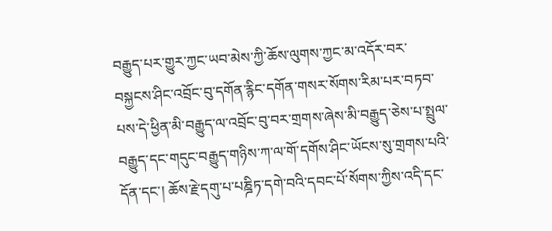བརྒྱུད་པར་གྱུར་ཀྱང་ཡབ་མེས་ཀྱི་ཆོས་ལུགས་ཀྱང་མ་འདོར་བར་བསྐྱངས་ཤིང་འབྲོང་བུ་དགོན་རྙིང་དགོན་གསར་སོགས་རིམ་པར་བཏབ་པས་དེ་ཕྱིན་མི་བརྒྱུད་ལ་འབྲོང་བུ་བར་གྲགས་ཞེས་མི་བརྒྱུད་ཅེས་པ་སྤྲུལ་བརྒྱུད་དང་གདུང་བརྒྱུད་གཉིས་ཀ་ལ་གོ་དགོས་ཤིང་ཡོངས་སུ་གྲགས་པའི་དོན་དང་། ཆོས་རྗེ་དགུ་པ་པཎྜིཏ་དགེ་བའི་དབང་པོ་སོགས་ཀྱིས་འདི་དང་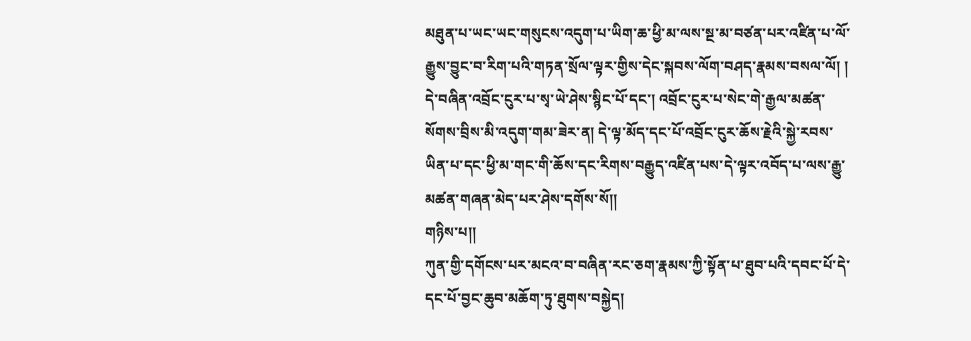མཐུན་པ་ཡང་ཡང་གསུངས་འདུག་པ་ཡིག་ཆ་ཕྱི་མ་ལས་སྔ་མ་བཙན་པར་འཛིན་པ་ལོ་རྒྱུས་བྱུང་བ་རིག་པའི་གཏན་སྲོལ་ལྟར་གྱིས་དེང་སྐབས་ལོག་བཤད་རྣམས་བསལ་ལོ། ། དེ་བཞིན་འབྲོང་ངུར་པ་སྭ་ཡེ་ཤེས་སྙིང་པོ་དང་། འབྲོང་ངུར་པ་སེང་གེ་རྒྱལ་མཚན་སོགས་བྲིས་མི་འདུག་གམ་ཟེར་ན། དེ་ལྟ་མོད་དང་པོ་འབྲོང་ངུར་ཆོས་རྗེའི་སྐྱེ་རབས་ཡིན་པ་དང་ཕྱི་མ་གང་གི་ཆོས་དང་རིགས་བརྒྱུད་འཛིན་པས་དེ་ལྟར་འབོད་པ་ལས་རྒྱུ་མཚན་གཞན་མེད་པར་ཤེས་དགོས་སོ།།
གཉིས་པ།།
ཀུན་གྱི་དགོངས་པར་མངའ་བ་བཞིན་རང་ཅག་རྣམས་ཀྱི་སྟོན་པ་ཐུབ་པའི་དབང་པོ་དེ་དང་པོ་བྱང་ཆུབ་མཆོག་ཏུ་ཐུགས་བསྐྱེད།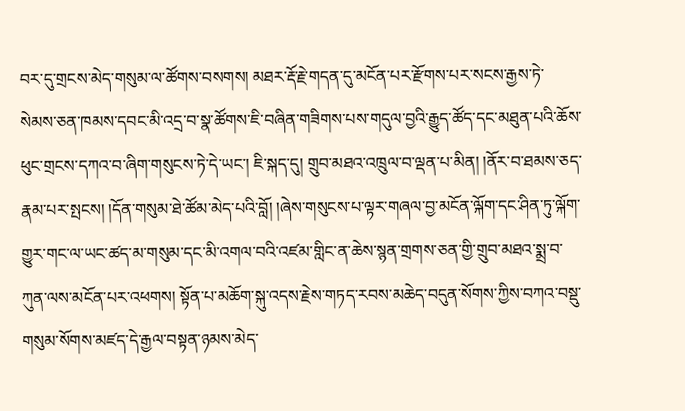བར་དུ་གྲངས་མེད་གསུམ་ལ་ཚོགས་བསགས། མཐར་རྡོ་རྗེ་གདན་དུ་མངོན་པར་རྫོགས་པར་སངས་རྒྱས་ཏེ་སེམས་ཅན་ཁམས་དབང་མི་འདྲ་བ་སྣ་ཚོགས་ཇི་བཞིན་གཟིགས་པས་གདུལ་བྱའི་རྒྱུད་ཚོད་དང་མཐུན་པའི་ཆོས་ཕུང་གྲངས་དཀའ་བ་ཞིག་གསུངས་ཏེ་དེ་ཡང་། ཇི་སྐད་དུ། གྲུབ་མཐའ་འཁྲུལ་བ་ལྡན་པ་མིན། །ནོར་བ་ཐམས་ཅད་རྣམ་པར་སྤངས། །དོན་གསུམ་ཐེ་ཚོམ་མེད་པའི་བློ། །ཞེས་གསུངས་པ་ལྟར་གཞལ་བྱ་མངོན་ལྐོག་དང་ཤིན་ཏུ་ལྐོག་གྱུར་གང་ལ་ཡང་ཚད་མ་གསུམ་དང་མི་འགལ་བའི་འཛམ་གླིང་ན་ཆེས་སྙན་གྲགས་ཅན་གྱི་གྲུབ་མཐའ་སྨྲ་བ་ཀུན་ལས་མངོན་པར་འཕགས། སྟོན་པ་མཆོག་སྐུ་འདས་རྗེས་གཏད་རབས་མཆེད་བདུན་སོགས་ཀྱིས་བཀའ་བསྡུ་གསུམ་སོགས་མཛད་དེ་རྒྱལ་བསྟན་ཉམས་མེད་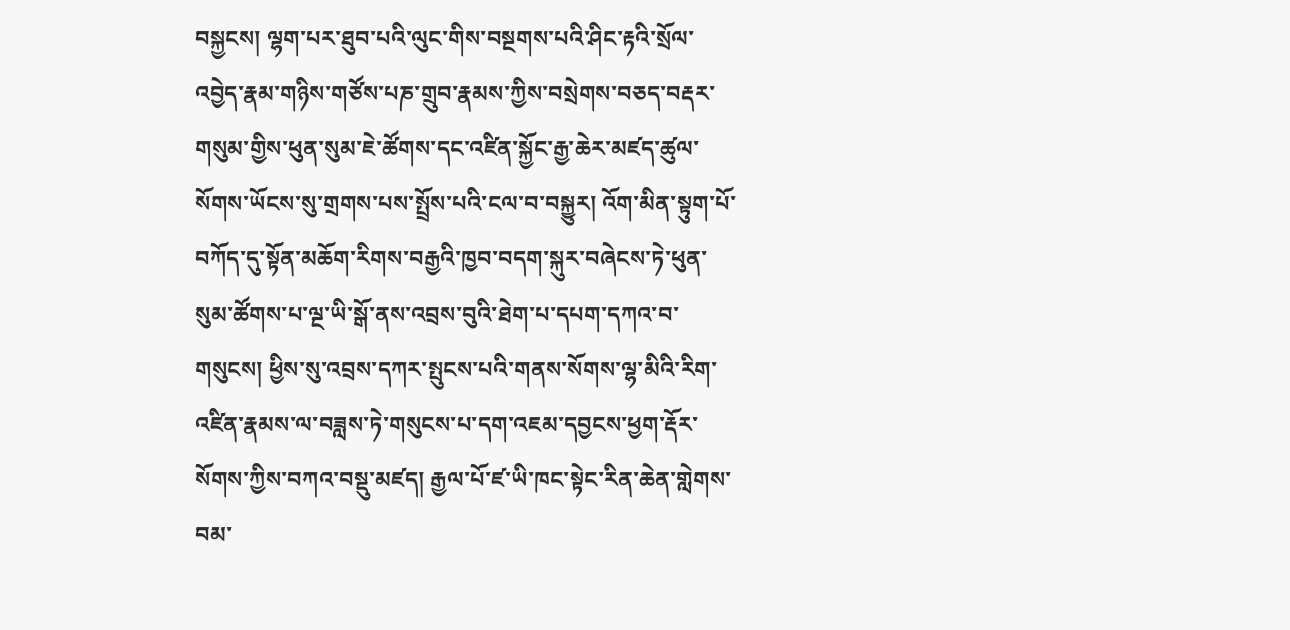བསྐྱངས། ལྷག་པར་ཐུབ་པའི་ལུང་གིས་བསྔགས་པའི་ཤིང་རྟའི་སྲོལ་འབྱེད་རྣམ་གཉིས་གཙོས་པཎ་གྲུབ་རྣམས་ཀྱིས་བསྲེགས་བཅད་བརྡར་གསུམ་གྱིས་ཕུན་སུམ་ཇེ་ཚོགས་དང་འཛིན་སྐྱོང་རྒྱ་ཆེར་མཛད་ཚུལ་སོགས་ཡོངས་སུ་གྲགས་པས་སྤྲོས་པའི་ངལ་བ་བསྐྱུར། འོག་མིན་སྟུག་པོ་བཀོད་དུ་སྟོན་མཆོག་རིགས་བརྒྱའི་ཁྱབ་བདག་སྐུར་བཞེངས་ཏེ་ཕུན་སུམ་ཚོགས་པ་ལྔ་ཡི་སྒོ་ནས་འབྲས་བུའི་ཐེག་པ་དཔག་དཀའ་བ་གསུངས། ཕྱིས་སུ་འབྲས་དཀར་སྤུངས་པའི་གནས་སོགས་ལྷ་མིའི་རིག་འཛིན་རྣམས་ལ་བཟླས་ཏེ་གསུངས་པ་དག་འཇམ་དབྱངས་ཕྱག་རྡོར་སོགས་ཀྱིས་བཀའ་བསྡུ་མཛད། རྒྱལ་པོ་ཛ་ཡི་ཁང་སྟེང་རིན་ཆེན་གླེགས་བམ་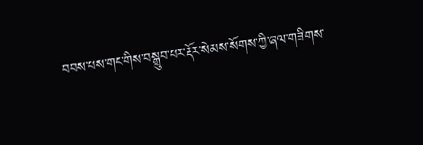བབས་པས་གང་གིས་བསྒྲུབ་པར་རྡོར་སེམས་སོགས་ཀྱི་ཞལ་གཟིགས་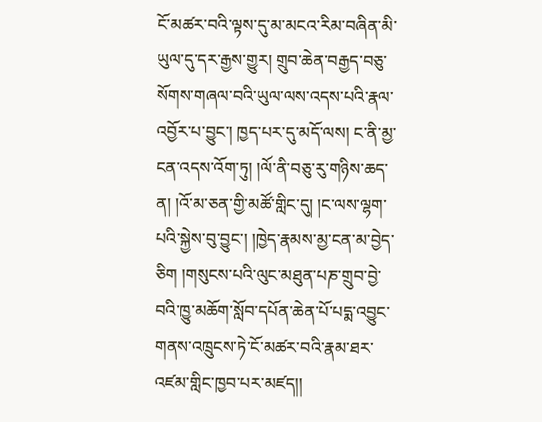ངོ་མཚར་བའི་ལྟས་དུ་མ་མངའ་རིམ་བཞིན་མི་ཡུལ་དུ་དར་རྒྱས་གྱུར། གྲུབ་ཆེན་བརྒྱད་བཅུ་སོགས་གཞལ་བའི་ཡུལ་ལས་འདས་པའི་རྣལ་འབྱོར་པ་བྱུང་། ཁྱད་པར་དུ་མདོ་ལས། ང་ནི་མྱ་ངན་འདས་འོག་ཏུ། །ལོ་ནི་བཅུ་རུ་གཉིས་ཆད་ན། །འོ་མ་ཅན་གྱི་མཚོ་གླིང་དུ། །ང་ལས་ལྷག་པའི་སྐྱེས་བུ་བྱུང་། །ཁྱེད་རྣམས་མྱ་ངན་མ་བྱེད་ཅིག །གསུངས་པའི་ལུང་མཐུན་པཎ་གྲུབ་བྱེ་བའི་ཁྱུ་མཆོག་སློབ་དཔོན་ཆེན་པོ་པདྨ་འབྱུང་གནས་འཁྲུངས་ཏེ་ངོ་མཚར་བའི་རྣམ་ཐར་འཛམ་གླིང་ཁྱབ་པར་མཛད།།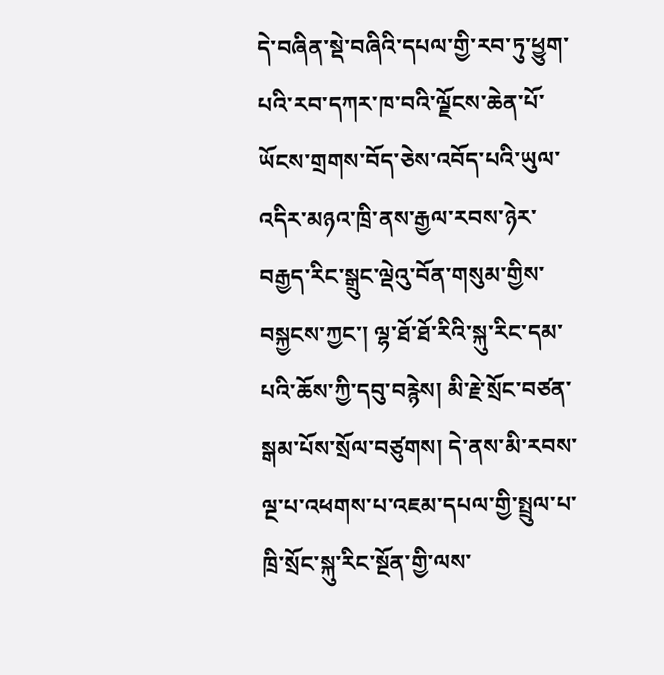དེ་བཞིན་སྡེ་བཞིའི་དཔལ་གྱི་རབ་ཏུ་ཕྱུག་པའི་རབ་དཀར་ཁ་བའི་ལྗོངས་ཆེན་པོ་ཡོངས་གྲགས་བོད་ཅེས་འབོད་པའི་ཡུལ་འདིར་མཉའ་ཁྲི་ནས་རྒྱལ་རབས་ཉེར་བརྒྱད་རིང་སྒྲུང་ལྡེའུ་བོན་གསུམ་གྱིས་བསྐྱངས་ཀྱང་། ལྷ་ཐོ་ཐོ་རིའི་སྐུ་རིང་དམ་པའི་ཆོས་ཀྱི་དབུ་བརྙེས། མི་རྗེ་སྲོང་བཙན་སྒམ་པོས་སྲོལ་བཙུགས། དེ་ནས་མི་རབས་ལྔ་པ་འཕགས་པ་འཇམ་དཔལ་གྱི་སྤྲུལ་པ་ཁྲི་སྲོང་སྐུ་རིང་སྔོན་གྱི་ལས་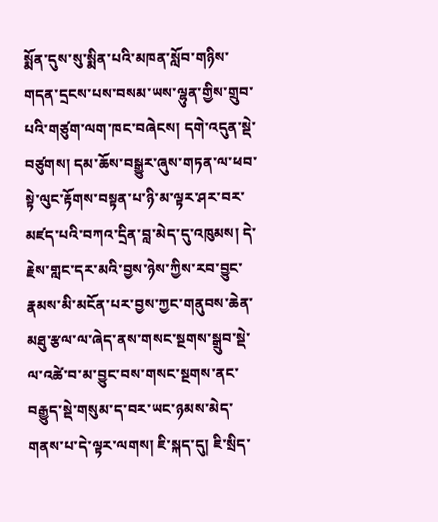སྨོན་དུས་སུ་སྨིན་པའི་མཁན་སློབ་གཉིས་གདན་དྲངས་པས་བསམ་ཡས་ལྷུན་གྱིས་གྲུབ་པའི་གཙུག་ལག་ཁང་བཞེངས། དགེ་འདུན་སྡེ་བཙུགས། དམ་ཆོས་བསྒྱུར་ཞུས་གཏན་ལ་ཕབ་སྟེ་ལུང་རྟོགས་བསྟན་པ་ཉི་མ་ལྟར་ཤར་བར་མཛད་པའི་བཀའ་དྲིན་བླ་མེད་དུ་འཁུམས། དེ་རྗེས་གླང་དར་མའི་བྱས་ཉེས་ཀྱིས་རབ་བྱུང་རྣམས་མི་མངོན་པར་བྱས་ཀྱང་གནུབས་ཆེན་མཐུ་རྩལ་ལ་ཞེད་ནས་གསང་སྔགས་སྒྲུབ་སྡེ་ལ་འཚེ་བ་མ་བྱུང་བས་གསང་སྔགས་ནང་བརྒྱུད་སྡེ་གསུམ་ད་བར་ཡང་ཉམས་མེད་གནས་པ་དེ་ལྟར་ལགས། ཇི་སྐད་དུ། ཇི་སྲིད་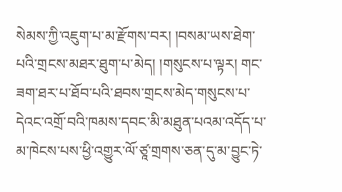སེམས་ཀྱི་འཇུག་པ་མ་རྫོགས་བར། །བསམ་ཡས་ཐེག་པའི་གྲངས་མཐར་ཐུག་པ་མེད། །གསུངས་པ་ལྟར། གང་ཟག་ཐར་པ་ཐོབ་པའི་ཐབས་གྲངས་མེད་གསུངས་པ་དེའང་འགྲོ་བའི་ཁམས་དབང་མི་མཐུན་པའམ་འདོད་པ་མ་ཁེངས་པས་ཕྱི་འགྱུར་ལོ་ཙཱ་གྲགས་ཅན་དུ་མ་བྱུང་ཏེ་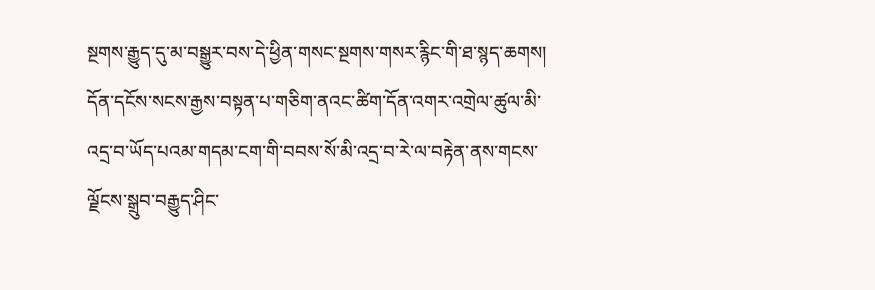སྔགས་རྒྱུད་དུ་མ་བསྒྱུར་བས་དེ་ཕྱིན་གསང་སྔགས་གསར་རྙིང་གི་ཐ་སྙད་ཆགས། དོན་དངོས་སངས་རྒྱས་བསྟན་པ་གཅིག་ནའང་ཚིག་དོན་འགར་འགྲེལ་ཚུལ་མི་འདྲ་བ་ཡོད་པའམ་གདམ་ངག་གི་བབས་སོ་མི་འདྲ་བ་རེ་ལ་བརྟེན་ནས་གངས་ལྗོངས་སྒྲུབ་བརྒྱུད་ཤིང་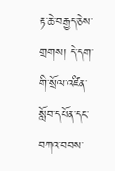རྟ་ཆེ་བརྒྱད་ཅེས་གྲགས། དེ་དག་གི་སྲོལ་འཛིན་སློབ་དཔོན་དང་བཀའ་བབས་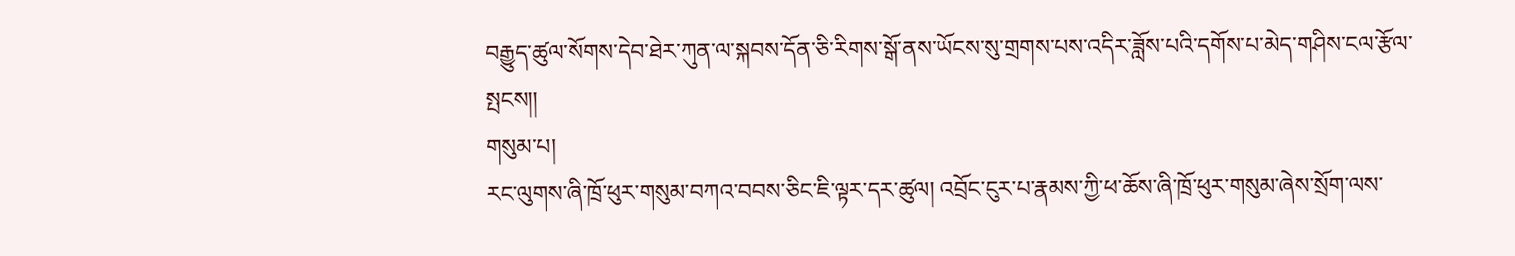བརྒྱུད་ཚུལ་སོགས་དེབ་ཐེར་ཀུན་ལ་སྐབས་དོན་ཅི་རིགས་སྒོ་ནས་ཡོངས་སུ་གྲགས་པས་འདིར་ཟློས་པའི་དགོས་པ་མེད་གཤིས་ངལ་རྩོལ་སྤངས།།
གསུམ་པ།
རང་ལུགས་ཞི་ཁྲོ་ཕུར་གསུམ་བཀའ་བབས་ཅིང་ཇི་ལྟར་དར་ཚུལ། འབྲོང་ངུར་པ་རྣམས་ཀྱི་ཕ་ཆོས་ཞི་ཁྲོ་ཕུར་གསུམ་ཞེས་སྲོག་ལས་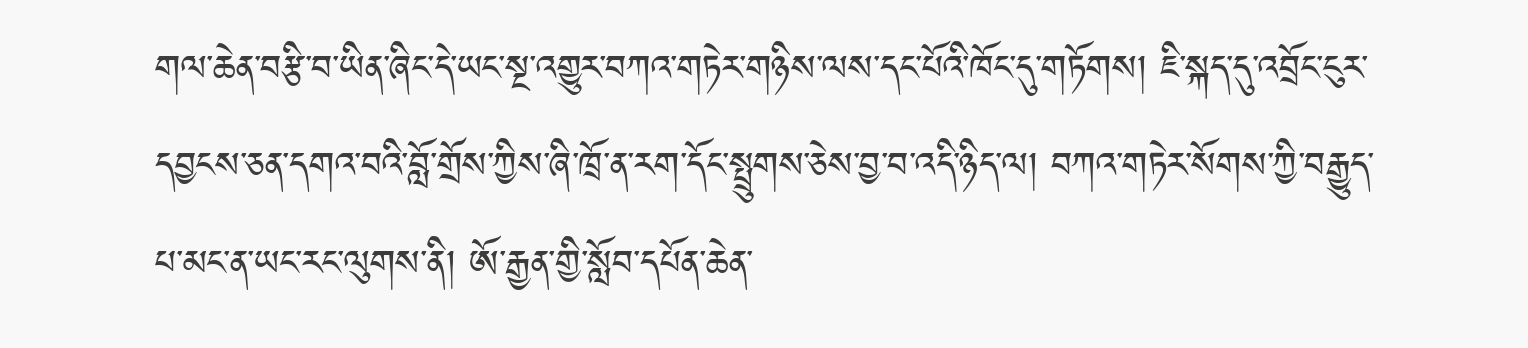གལ་ཆེན་བརྩི་བ་ཡིན་ཞིང་དེ་ཡང་སྔ་འགྱུར་བཀའ་གཏེར་གཉིས་ལས་དང་པོའི་ཁོང་དུ་གཏོགས། ཇི་སྐད་དུ་འབྲོང་ངུར་དབྱངས་ཅན་དགའ་བའི་བློ་གྲོས་ཀྱིས་ཞི་ཁྲོ་ན་རག་དོང་སྤྲུགས་ཅེས་བྱ་བ་འདི་ཉིད་ལ། བཀའ་གཏེར་སོགས་ཀྱི་བརྒྱུད་པ་མང་ན་ཡང་རང་ལུགས་ནི། ཨོ་རྒྱན་གྱི་སློབ་དཔོན་ཆེན་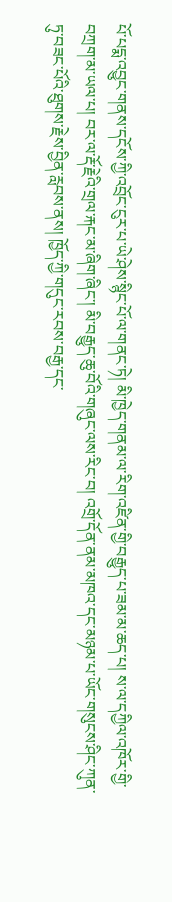པོ་པདྨ་འབྱུང་གནས་དངོས་ཀྱི་འབྲོང་ངུར་པ་ཡེ་ཤེས་སྙིང་པོ་ལ་གནང་ཏེ། མི་ཁྱེད་གནམ་ལ་རིག་འཛིན་གྱི་བརྒྱུད་པ་ཟམ་མ་ཆད་པ། ས་ལ་དཀྱིལ་འཁོར་གྱི་བཀྲག་མ་ཡལ་པ། བར་ལ་རྡོ་རྗེའི་གྲལ་རྐང་མ་ཞིག་ཞིང་། མི་བརྒྱུད་ཆུ་བོའི་གཞུང་ལས་རིང་བ། འགྲོ་དོན་ནམ་མཁའ་དང་མཉམ་པ་ཡོང་གསུངས་ཤིང་ཀུན་ཏུ་བཟང་པོའི་ཐུགས་རྗེས་བྱིན་རླབས་ནས། ཁྱོད་ཀྱི་གདུང་རབས་བརྒྱ་དང་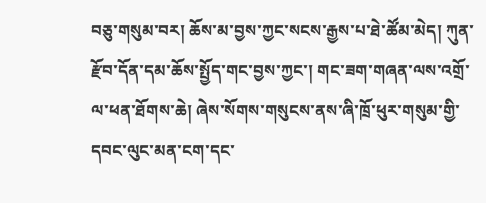བཅུ་གསུམ་བར། ཆོས་མ་བྱས་ཀྱང་སངས་རྒྱས་པ་ཐེ་ཚོམ་མེད། ཀུན་རྫོབ་དོན་དམ་ཆོས་སྤྱོད་གང་བྱས་ཀྱང་། གང་ཟག་གཞན་ལས་འགྲོ་ལ་ཕན་ཐོགས་ཆེ། ཞེས་སོགས་གསུངས་ནས་ཞི་ཁྲོ་ཕུར་གསུམ་གྱི་དབང་ལུང་མན་ངག་དང་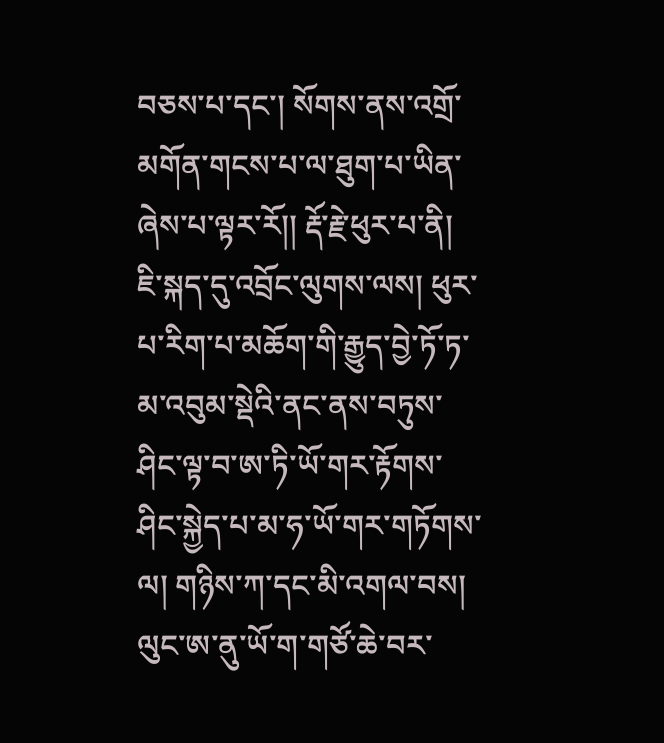བཅས་པ་དང་། སོགས་ནས་འགྲོ་མགོན་གངས་པ་ལ་ཐུག་པ་ཡིན་ཞེས་པ་ལྟར་རོ།། རྡོ་རྗེ་ཕུར་པ་ནི། ཇི་སྐད་དུ་འབྲོང་ལུགས་ལས། ཕུར་པ་རིག་པ་མཆོག་གི་རྒྱུད་བྱེ་ཏོ་ཏ་མ་འབུམ་སྡེའི་ནང་ནས་བཏུས་ཤིང་ལྟ་བ་ཨ་ཏི་ཡོ་གར་རྟོགས་ཤིང་སྐྱེད་པ་མ་ཧ་ཡོ་གར་གཏོགས་ལ། གཉིས་ཀ་དང་མི་འགལ་བས། ལུང་ཨ་ནུ་ཡོ་ག་གཙོ་ཆེ་བར་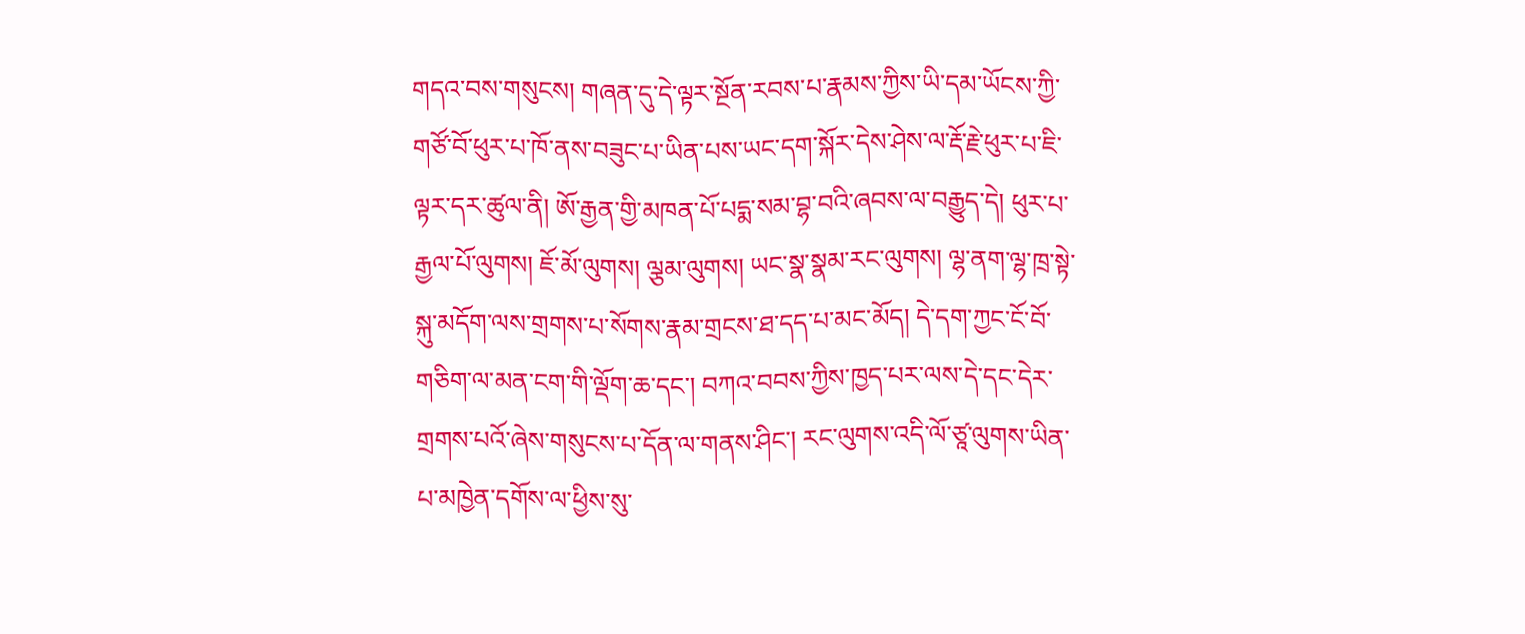གདའ་བས་གསུངས། གཞན་དུ་དེ་ལྟར་སྔོན་རབས་པ་རྣམས་ཀྱིས་ཡི་དམ་ཡོངས་ཀྱི་གཙོ་བོ་ཕུར་པ་ཁོ་ནས་བཟུང་པ་ཡིན་པས་ཡང་དག་སྐོར་དེས་ཤེས་ལ་རྡོ་རྗེ་ཕུར་པ་ཇི་ལྟར་དར་ཚུལ་ནི། ཨོ་རྒྱན་གྱི་མཁན་པོ་པདྨ་སམ་བྷ་བའི་ཞབས་ལ་བརྒྱུད་དེ། ཕུར་པ་རྒྱལ་པོ་ལུགས། ཇོ་མོ་ལུགས། ལྕམ་ལུགས། ཡང་སྣ་སྣམ་རང་ལུགས། ལྷ་ནག་ལྷ་ཁྲ་སྟེ་སྐུ་མདོག་ལས་གྲགས་པ་སོགས་རྣམ་གྲངས་ཐ་དད་པ་མང་མོད། དེ་དག་ཀྱང་ངོ་བོ་གཅིག་ལ་མན་ངག་གི་ལྡོག་ཆ་དང་། བཀའ་བབས་ཀྱིས་ཁྱད་པར་ལས་དེ་དང་དེར་གྲགས་པའོ་ཞེས་གསུངས་པ་དོན་ལ་གནས་ཤིང་། རང་ལུགས་འདི་ལོ་ཙཱ་ལུགས་ཡིན་པ་མཁྱེན་དགོས་ལ་ཕྱིས་སུ་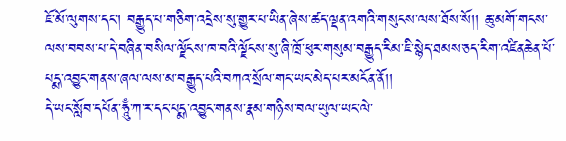ཇོ་མོ་ལུགས་དང་། བརྒྱུད་པ་གཅིག་འདྲེས་སུ་གྱུར་པ་ཡིན་ཞེས་ཚད་ལྡན་འགའི་གསུངས་ལས་ཐོས་སོ།། ཆུ་མགོ་གངས་ལས་བབས་པ་དེ་བཞིན་བསིལ་ལྗོངས་ཁ་བའི་ལྗོངས་སུ་ཞི་ཁྲོ་ཕུར་གསུམ་བརྒྱུད་རིམ་ཇི་སྙེད་ཐམས་ཅད་རིག་འཛིནཆེན་པོ་པདྨ་འབྱུང་གནས་ཞལ་ལས་མ་བརྒྱུད་པའི་བཀའ་སྲོལ་གང་ཡང་མེད་པར་མངོན་ནོ།།
དེ་ཡང་སློབ་དཔོན་ཧཱུྃ་ཀ་ར་དང་པདྨ་འབྱུང་གནས་རྣམ་གཉིས་བལ་ཡུལ་ཡང་ལེ་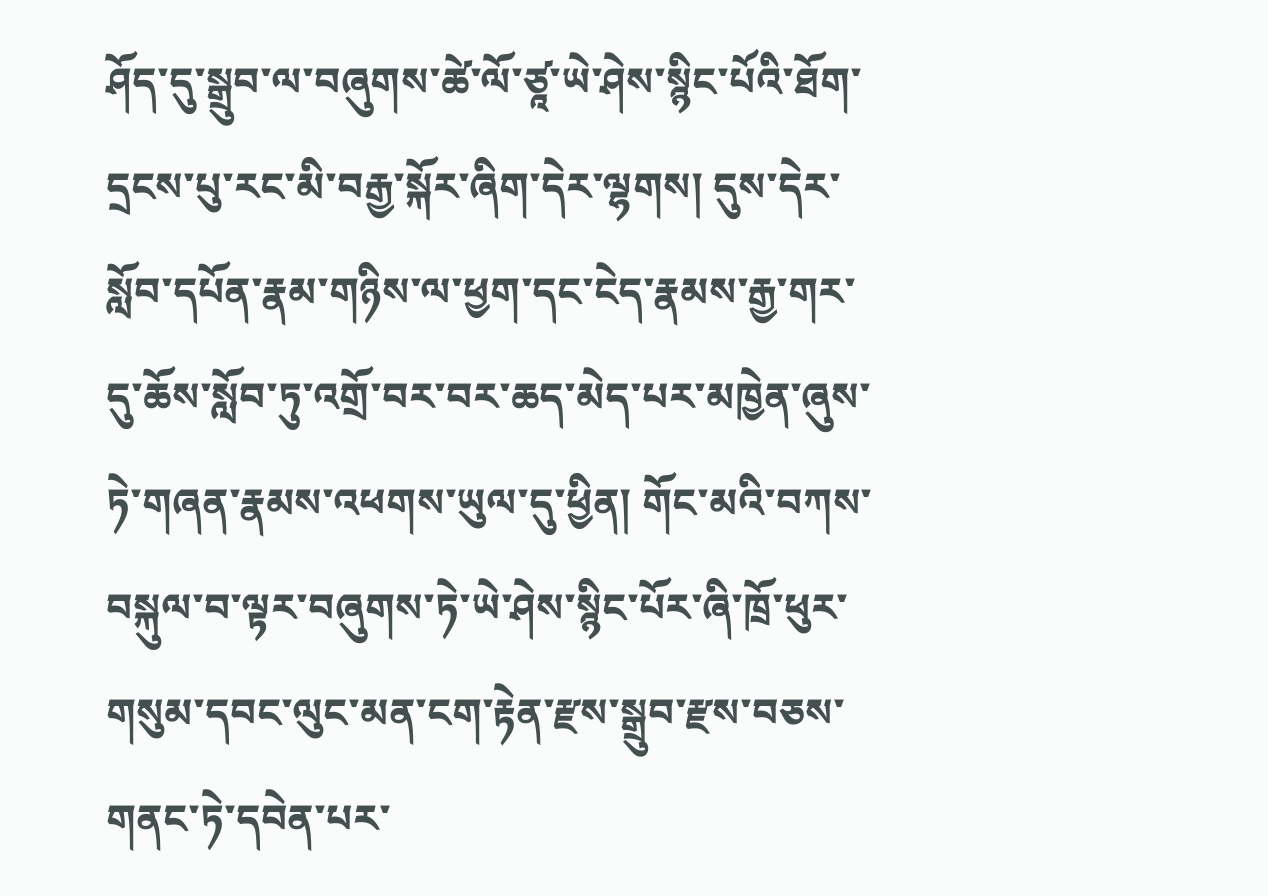ཤོད་དུ་སྒྲུབ་ལ་བཞུགས་ཚེ་ལོ་ཙཱ་ཡེ་ཤེས་སྙིང་པོའི་ཐོག་དྲངས་པུ་རང་མི་བརྒྱ་སྐོར་ཞིག་དེར་ལྷགས། དུས་དེར་སློབ་དཔོན་རྣམ་གཉིས་ལ་ཕྱག་དང་ངེད་རྣམས་རྒྱ་གར་དུ་ཆོས་སློབ་ཏུ་འགྲོ་བར་བར་ཆད་མེད་པར་མཁྱེན་ཞུས་ཏེ་གཞན་རྣམས་འཕགས་ཡུལ་དུ་ཕྱིན། གོང་མའི་བཀས་བསྐུལ་བ་ལྟར་བཞུགས་ཏེ་ཡེ་ཤེས་སྙིང་པོར་ཞི་ཁྲོ་ཕུར་གསུམ་དབང་ལུང་མན་ངག་རྟེན་རྫས་སྒྲུབ་རྫས་བཅས་གནང་ཏེ་དབེན་པར་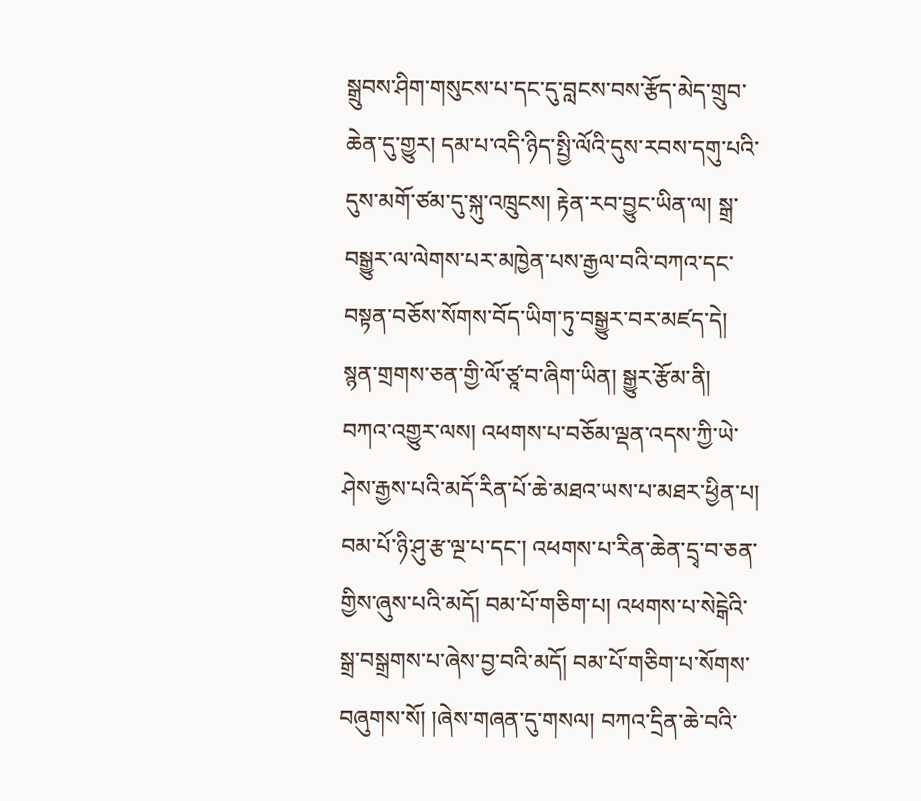སྒྲུབས་ཤིག་གསུངས་པ་དང་དུ་བླངས་བས་རྩོད་མེད་གྲུབ་ཆེན་དུ་གྱུར། དམ་པ་འདི་ཉིད་སྤྱི་ལོའི་དུས་རབས་དགུ་པའི་དུས་མགོ་ཙམ་དུ་སྐུ་འཁྲུངས། རྟེན་རབ་བྱུང་ཡིན་ལ། སྒྲ་བསྒྱུར་ལ་ལེགས་པར་མཁྱེན་པས་རྒྱལ་བའི་བཀའ་དང་བསྟན་བཅོས་སོགས་བོད་ཡིག་ཏུ་བསྒྱུར་བར་མཛད་དེ། སྙན་གྲགས་ཅན་གྱི་ལོ་ཙཱ་བ་ཞིག་ཡིན། སྒྱུར་རྩོམ་ནི། བཀའ་འགྱུར་ལས། འཕགས་པ་བཅོམ་ལྡན་འདས་ཀྱི་ཡེ་ཤེས་རྒྱས་པའི་མདོ་རིན་པོ་ཆེ་མཐའ་ཡས་པ་མཐར་ཕྱིན་པ། བམ་པོ་ཉི་ཤུ་རྩ་ལྔ་པ་དང་། འཕགས་པ་རིན་ཆེན་དྲྭ་བ་ཅན་གྱིས་ཞུས་པའི་མདོ། བམ་པོ་གཅིག་པ། འཕགས་པ་སེངྒེའི་སྒྲ་བསྒྲགས་པ་ཞེས་བྱ་བའི་མདོ། བམ་པོ་གཅིག་པ་སོགས་བཞུགས་སོ། །ཞེས་གཞན་དུ་གསལ། བཀའ་དྲིན་ཆེ་བའི་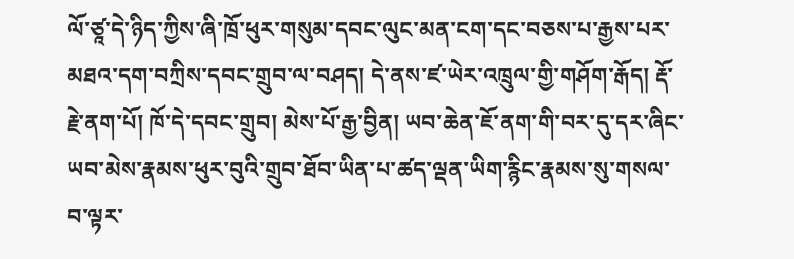ལོ་ཙཱ་དེ་ཉིད་ཀྱིས་ཞི་ཁྲོ་ཕུར་གསུམ་དབང་ལུང་མན་ངག་དང་བཅས་པ་རྒྱས་པར་མཐའ་དག་བཀྲིས་དབང་གྲུབ་ལ་བཤད། དེ་ནས་ཛ་ཡེར་འཁྲུལ་གྱི་གཤོག་རྒོད། རྡོ་རྗེ་ནག་པོ། ཁོ་དེ་དབང་གྲུབ། མེས་པོ་རྒྱ་བྱིན། ཡབ་ཆེན་ཇོ་ནག་གི་བར་དུ་དར་ཞིང་ཡབ་མེས་རྣམས་ཕུར་བུའི་གྲུབ་ཐོབ་ཡིན་པ་ཚད་ལྡན་ཡིག་རྙིང་རྣམས་སུ་གསལ་བ་ལྟར་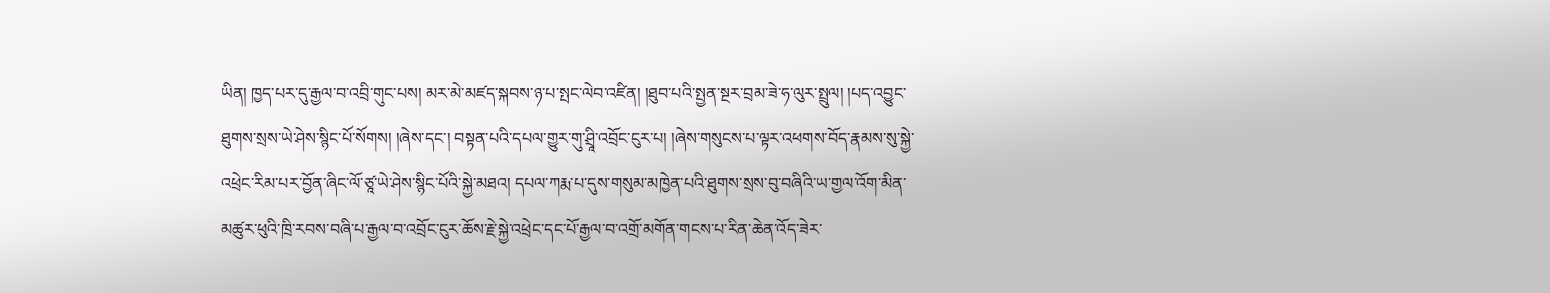ཡིན། ཁྱད་པར་དུ་རྒྱལ་བ་འབྲི་གུང་པས། མར་མེ་མཛད་སྐབས་ཉ་པ་སྤང་ལེབ་འཛིན། །ཐུབ་པའི་སྤྱན་སྔར་བྲམ་ཟེ་ཧ་ལུར་སྤྲུལ། །པད་འབྱུང་ཐུགས་སྲས་ཡེ་ཤེས་སྙིང་པོ་སོགས། །ཞེས་དང་། བསྟན་པའི་དཔལ་གྱུར་གུ་ཤྲཱི་འབྲོང་ངུར་པ། །ཞེས་གསུངས་པ་ལྟར་འཕགས་བོད་རྣམས་སུ་སྐྱེ་འཕྲེང་རིམ་པར་བྱོན་ཞིང་ལོ་ཙཱ་ཡེ་ཤེས་སྙིང་པོའི་སྐྱེ་མཐའ། དཔལ་ཀརྨ་པ་དུས་གསུམ་མཁྱེན་པའི་ཐུགས་སྲས་བུ་བཞིའི་ཡ་གྱལ་འོག་མིན་མཚུར་ཕུའི་ཁྲི་རབས་བཞི་པ་རྒྱལ་བ་འབྲོང་ངུར་ཆོས་རྗེ་སྐྱེ་འཕྲེང་དང་པོ་རྒྱལ་བ་འགྲོ་མགོན་གངས་པ་རིན་ཆེན་འོད་ཟེར་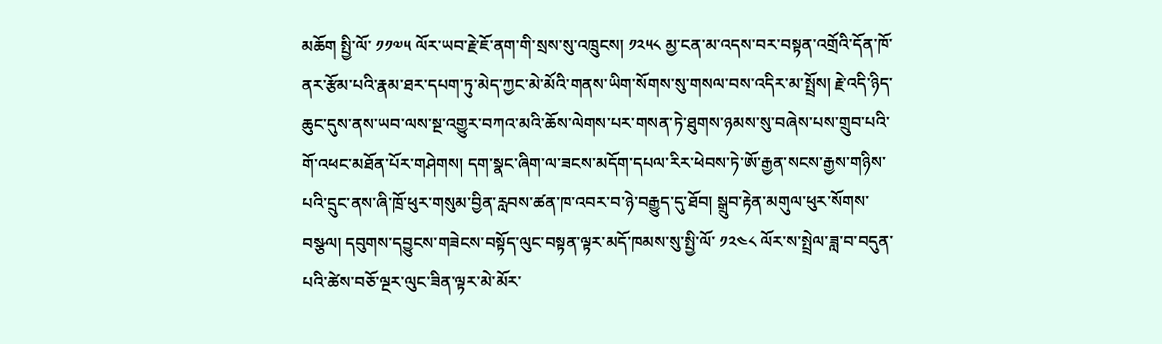མཆོག སྤྱི་ལོ་ ༡༡༧༥ ལོར་ཡབ་རྗེ་ཇོ་ནག་གི་སྲས་སུ་འཁྲུངས། ༡༢༥༨ མྱ་ངན་མ་འདས་བར་བསྟན་འགྲོའི་དོན་ཁོ་ནར་རྩོམ་པའི་རྣམ་ཐར་དཔག་ཏུ་མེད་ཀྱང་མེ་མོའི་གནས་ཡིག་སོགས་སུ་གསལ་བས་འདིར་མ་སྤྲོས། རྗེ་འདི་ཉིད་ཆུང་དུས་ནས་ཡབ་ལས་སྔ་འགྱུར་བཀའ་མའི་ཆོས་ལེགས་པར་གསན་ཏེ་ཐུགས་ཉམས་སུ་བཞེས་པས་གྲུབ་པའི་གོ་འཕང་མཐོན་པོར་གཤེགས། དག་སྣང་ཞིག་ལ་ཟངས་མདོག་དཔལ་རིར་ཕེབས་ཏེ་ཨོ་རྒྱན་སངས་རྒྱས་གཉིས་པའི་དྲུང་ནས་ཞི་ཁྲོ་ཕུར་གསུམ་བྱིན་རླབས་ཚན་ཁ་འབར་བ་ཉེ་བརྒྱུད་དུ་ཐོབ། སྒྲུབ་རྟེན་མགུལ་ཕུར་སོགས་བསྩལ། དབུགས་དབྱུངས་གཟེངས་བསྟོད་ལུང་བསྟན་ལྟར་མདོ་ཁམས་སུ་སྤྱི་ལོ་ ༡༢༤༨ ལོར་ས་སྤྲེལ་ཟླ་བ་བདུན་པའི་ཚེས་བཅོ་ལྔར་ལུང་ཟིན་ལྟར་མེ་མོར་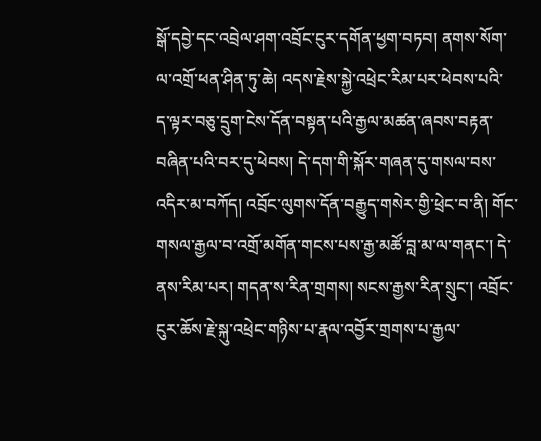སྒོ་དབྱེ་དང་འབྲེལ་ཤག་འབྲོང་ངུར་དགོན་ཕྱག་བཏབ། ནགས་སོག་ལ་འགྲོ་ཕན་ཤིན་ཏུ་ཆེ། འདས་རྗེས་སྐྱེ་འཕྲེང་རིམ་པར་ཕེབས་པའི་ད་ལྟར་བཅུ་དྲུག་ངེས་དོན་བསྟན་པའི་རྒྱལ་མཚན་ཞབས་བརྟན་བཞིན་པའི་བར་དུ་ཕེབས། དེ་དག་གི་སྐོར་གཞན་དུ་གསལ་བས་འདིར་མ་བཀོད། འབྲོང་ལུགས་དོན་བརྒྱུད་གསེར་གྱི་ཕྲེང་བ་ནི། གོང་གསལ་རྒྱལ་བ་འགྲོ་མགོན་གངས་པས་རྒྱ་མཚོ་བླ་མ་ལ་གནང་། དེ་ནས་རིམ་པར། གདན་ས་རིན་གྲགས། སངས་རྒྱས་རིན་སྲུང་། འབྲོང་ངུར་ཆོས་རྗེ་སྐུ་འཕྲེང་གཉིས་པ་རྣལ་འབྱོར་གྲགས་པ་རྒྱལ་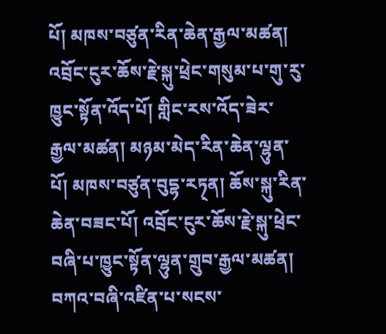པོ། མཁས་བཙུན་རིན་ཆེན་རྒྱལ་མཚན། འབྲོང་ངུར་ཆོས་རྗེ་སྐུ་ཕྲེང་གསུམ་པ་གུ་རུ་ཁྱུང་སྟོན་འོད་པོ། གླིང་རས་འོད་ཟེར་རྒྱལ་མཚན། མཉམ་མེད་རིན་ཆེན་ལྷུན་པོ། མཁས་བཙུན་བུདྷ་རཏ྄ན། ཆོས་སྐུ་རིན་ཆེན་བཟང་པོ། འབྲོང་ངུར་ཆོས་རྗེ་སྐུ་ཕྲེང་བཞི་པ་ཁྱུང་སྟོན་ལྷུན་གྲུབ་རྒྱལ་མཚན། བཀའ་བཞི་འཛིན་པ་སངས་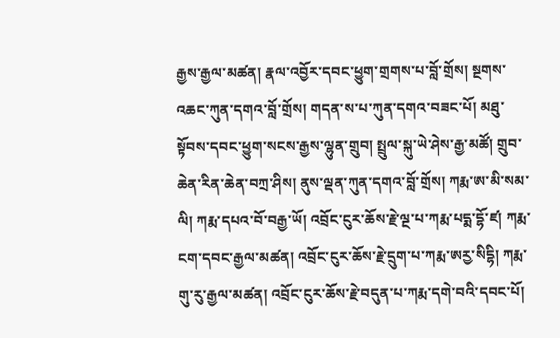རྒྱས་རྒྱལ་མཚན། རྣལ་འབྱོར་དབང་ཕྱུག་གྲགས་པ་བློ་གྲོས། སྔགས་འཆང་ཀུན་དགའ་བློ་གྲོས། གདན་ས་པ་ཀུན་དགའ་བཟང་པོ། མཐུ་སྟོབས་དབང་ཕྱུག་སངས་རྒྱས་ལྷུན་གྲུབ། སྤྲུལ་སྐུ་ཡེ་ཤེས་རྒྱ་མཚོ། གྲུབ་ཆེན་རིན་ཆེན་བཀྲ་ཤིས། ནུས་ལྡན་ཀུན་དགའ་བློ་གྲོས། ཀརྨ་ཨ་མི་སམ་ལི། ཀརྨ་དཔའ་བོ་བརྒྱ་ཡོ། འབྲོང་ངུར་ཆོས་རྗེ་ལྔ་པ་ཀརྨ་པདྨ་དྷོ་ཛ། ཀརྨ་ངག་དབང་རྒྱལ་མཚན། འབྲོང་ངུར་ཆོས་རྗེ་དྲུག་པ་ཀརྨ་ཨརྱ་སིདྷི། ཀརྨ་གུ་རུ་རྒྱལ་མཚན། འབྲོང་ངུར་ཆོས་རྗེ་བདུན་པ་ཀརྨ་དགེ་བའི་དབང་པོ།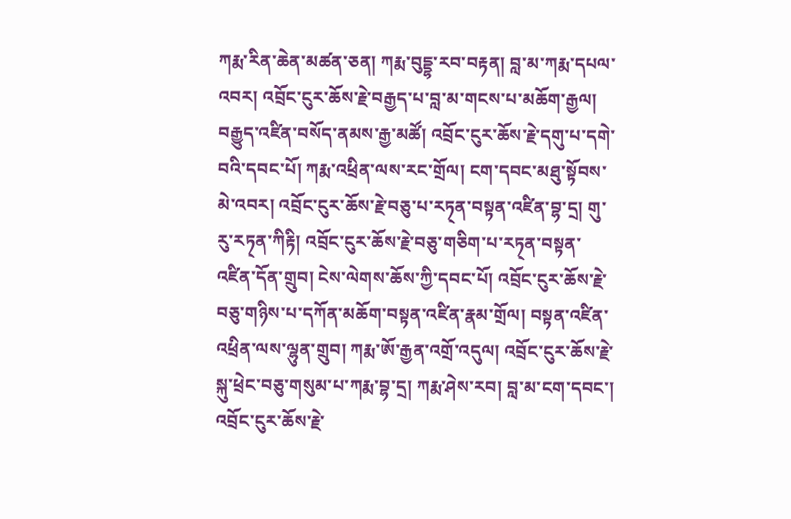ཀརྨ་རིན་ཆེན་མཚན་ཅན། ཀརྨ་བུདྡྷ་རབ་བརྟན། བླ་མ་ཀརྨ་དཔལ་འབར། འབྲོང་ངུར་ཆོས་རྗེ་བརྒྱད་པ་བླ་མ་གངས་པ་མཆོག་རྒྱལ། བརྒྱུད་འཛིན་བསོད་ནམས་རྒྱ་མཚོ། འབྲོང་ངུར་ཆོས་རྗེ་དགུ་པ་དགེ་བའི་དབང་པོ། ཀརྨ་འཕྲིན་ལས་རང་གྲོལ། ངག་དབང་མཐུ་སྟོབས་མེ་འབར། འབྲོང་ངུར་ཆོས་རྗེ་བཅུ་པ་རཏ྄ན་བསྟན་འཛིན་བྷ་དྲ། གུ་རུ་རཏ྄ན་ཀིརྟི། འབྲོང་ངུར་ཆོས་རྗེ་བཅུ་གཅིག་པ་རཏ྄ན་བསྟན་འཛིན་དོན་གྲུབ། ངེས་ལེགས་ཆོས་ཀྱི་དབང་པོ། འབྲོང་ངུར་ཆོས་རྗེ་བཅུ་གཉིས་པ་དཀོན་མཆོག་བསྟན་འཛིན་རྣམ་གྲོལ། བསྟན་འཛིན་འཕྲིན་ལས་ལྷུན་གྲུབ། ཀརྨ་ཨོ་རྒྱན་འགྲོ་འདུལ། འབྲོང་ངུར་ཆོས་རྗེ་སྐུ་ཕྲེང་བཅུ་གསུམ་པ་ཀརྨ་བྷ་དྲ། ཀརྨ་ཤེས་རབ། བླ་མ་ངག་དབང་། འབྲོང་ངུར་ཆོས་རྗེ་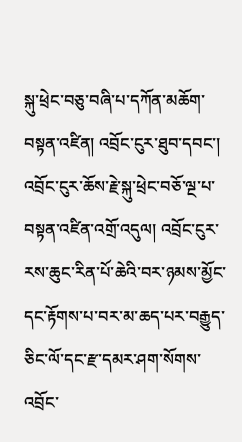སྐུ་ཕྲེང་བཅུ་བཞི་པ་དཀོན་མཆོག་བསྟན་འཛིན། འབྲོང་ངུར་ཐུབ་དབང་། འབྲོང་ངུར་ཆོས་རྗེ་སྐུ་ཕྲེང་བཅོ་ལྔ་པ་བསྟན་འཛིན་འགྲོ་འདུལ། འབྲོང་ངུར་རས་ཆུང་རིན་པོ་ཆེའི་བར་ཉམས་མྱོང་དང་རྟོགས་པ་བར་མ་ཆད་པར་བརྒྱུད་ཅིང་ལོ་དང་རྫ་དམར་ཤག་སོགས་འབྲོང་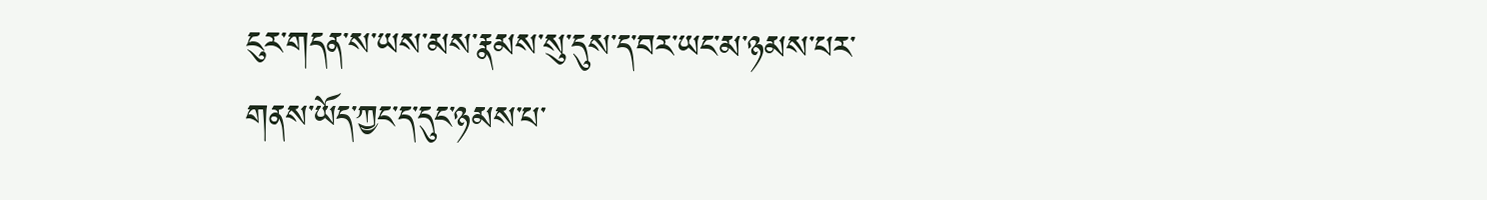ངུར་གདན་ས་ཡས་མས་རྣམས་སུ་དུས་ད་བར་ཡང་མ་ཉམས་པར་གནས་ཡོད་ཀྱང་ད་དུང་ཉམས་པ་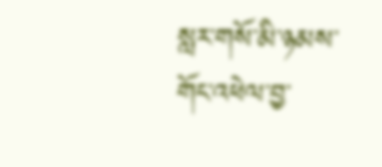སླར་གསོ་མི་ཉམས་གོང་འཕེལ་བྱ་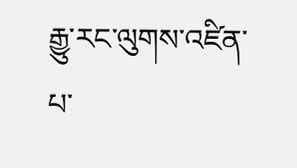རྒྱུ་རང་ལུགས་འཛིན་པ་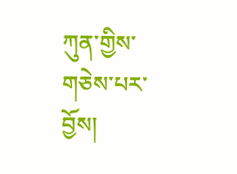ཀུན་གྱིས་གཅེས་པར་བྱོས།